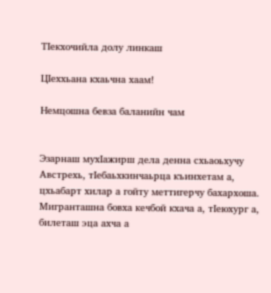ТIекхочийла долу линкаш

ЦIеххьана кхаьчна хаам!

Немцошна бевза баланийн чам


Эзарнаш мухIажирш дела денна схьаоьхучу Австрехь, тIебаьхкинчаьрца къинхетам а, цхьабарт хилар а гойту меттигерчу бахархоша. Мигранташна бовха кечбой кхача а, тIеюхург а, билеташ эца ахча а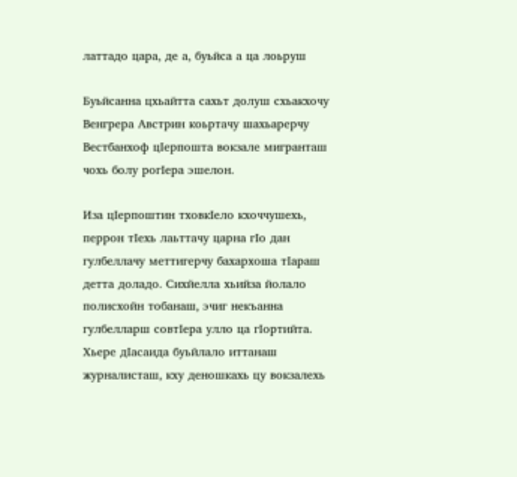латтадо цара, де а, буьйса а ца лоьруш

Буьйсанна цхьайтта сахьт долуш схьакхочу Венгрера Австрин коьртачу шахьарерчу Вестбанхоф цIерпошта вокзале мигранташ чохь болу рогIера эшелон.

Иза цIерпоштин тховкIело кхоччушехь, перрон тIехь лаьттачу царна гIо дан гулбеллачу меттигерчу бахархоша тIараш детта доладо. Сихйелла хьийза йолало полисхойн тобанаш, эчиг некъанна гулбелларш совтIера улло ца гIортийта. Хьере дIасаида буьйлало иттанаш журналисташ, кху деношкахь цу вокзалехь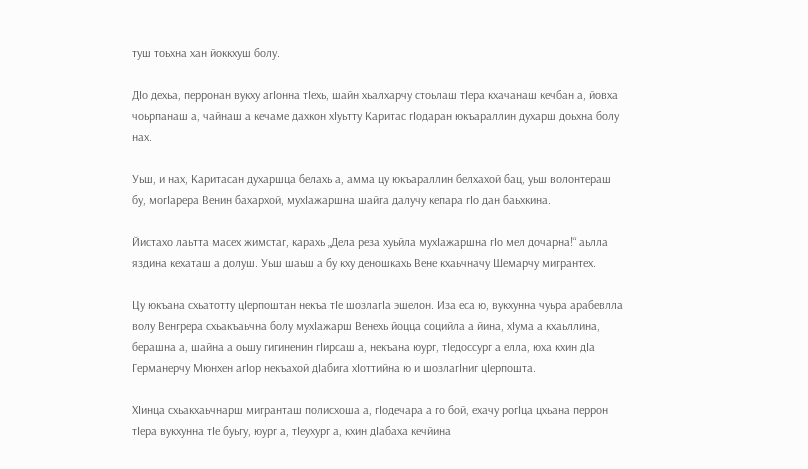туш тоьхна хан йоккхуш болу.

ДIо дехьа, перронан вукху агIонна тIехь, шайн хьалхарчу стоьлаш тIера кхачанаш кечбан а, йовха чоьрпанаш а, чайнаш а кечаме дахкон хIуьтту Каритас гIодаран юкъараллин духарш доьхна болу нах.

Уьш, и нах, Каритасан духаршца белахь а, амма цу юкъараллин белхахой бац, уьш волонтераш бу, могIарера Венин бахархой, мухIажаршна шайга далучу кепара гIо дан баьхкина.

Йистахо лаьтта масех жимстаг, карахь „Дела реза хуьйла мухIажаршна гIо мел дочарна!“ аьлла яздина кехаташ а долуш. Уьш шаьш а бу кху деношкахь Вене кхаьчначу Шемарчу мигрантех.

Цу юкъана схьатотту цIерпоштан некъа тIе шозлагIа эшелон. Иза еса ю, вукхунна чуьра арабевлла волу Венгрера схьакъаьчна болу мухIажарш Венехь йоцца социйла а йина, хIума а кхаьллина, берашна а, шайна а оьшу гигиненин гIирсаш а, некъана юург, тIедоссург а елла, юха кхин дIа Германерчу Мюнхен агIор некъахой дIабига хIоттийна ю и шозлагIниг цIерпошта.

ХIинца схьакхаьчнарш мигранташ полисхоша а, гIодечара а го бой, ехачу рогIца цхьана перрон тIера вукхунна тIе буьгу, юург а, тIеухург а, кхин дIабаха кечйина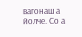вагонаш а йолче. Со а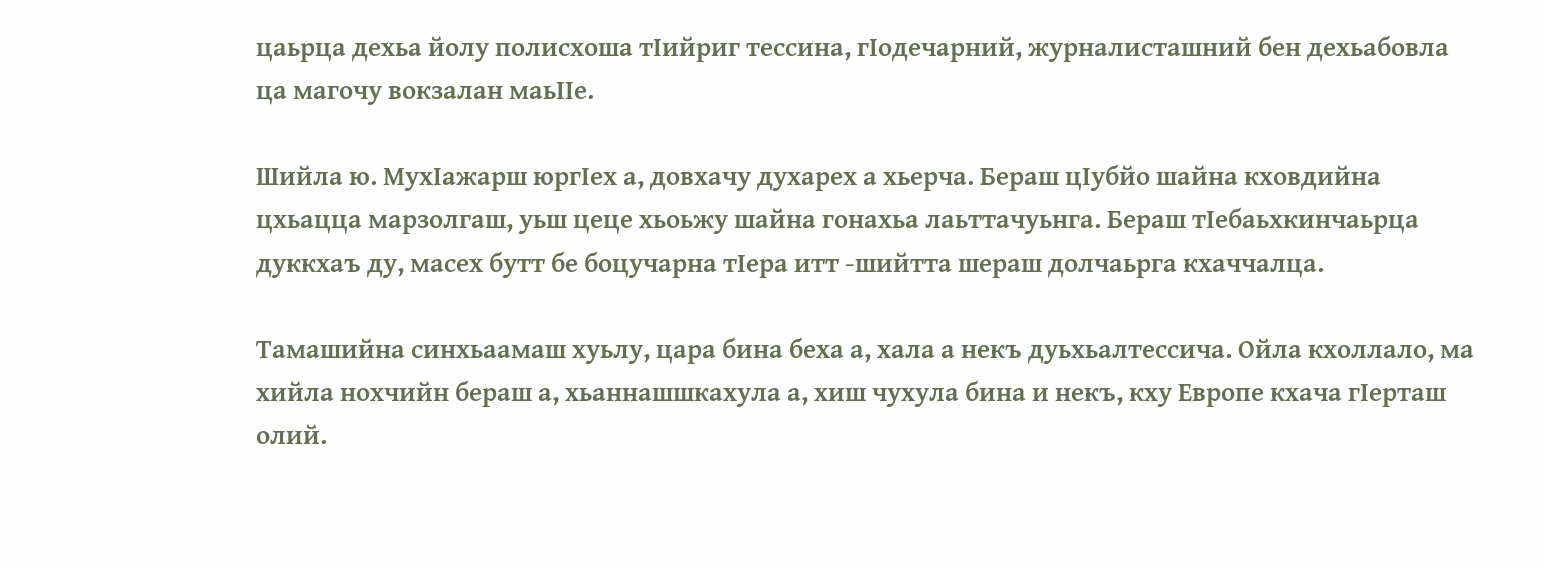цаьрца дехьа йолу полисхоша тIийриг тессина, гIодечарний, журналисташний бен дехьабовла ца магочу вокзалан маьIIе.

Шийла ю. МухIажарш юргIех а, довхачу духарех а хьерча. Бераш цIубйо шайна кховдийна цхьацца марзолгаш, уьш цеце хьоьжу шайна гонахьа лаьттачуьнга. Бераш тIебаьхкинчаьрца дуккхаъ ду, масех бутт бе боцучарна тIера итт -шийтта шераш долчаьрга кхаччалца.

Тамашийна синхьаамаш хуьлу, цара бина беха а, хала а некъ дуьхьалтессича. Ойла кхоллало, ма хийла нохчийн бераш а, хьаннашшкахула а, хиш чухула бина и некъ, кху Европе кхача гIерташ олий.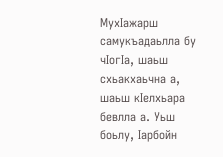МухIажарш самукъадаьлла бу чIогIа, шаьш схьакхаьчна а, шаьш кIелхьара бевлла а. Уьш боьлу, Iарбойн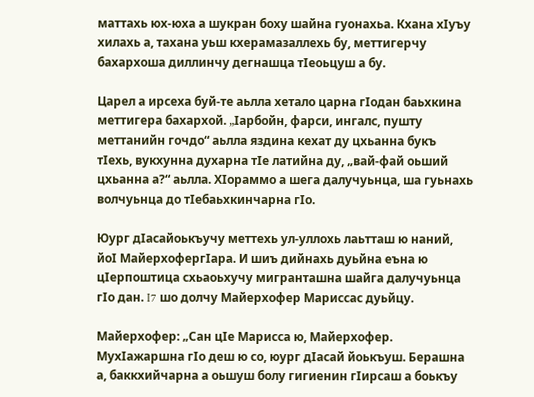маттахь юх-юха а шукран боху шайна гуонахьа. Кхана хIуъу хилахь а, тахана уьш кхерамазаллехь бу, меттигерчу бахархоша диллинчу дегнашца тIеоьцуш а бу.

Царел а ирсеха буй-те аьлла хетало царна гIодан баьхкина меттигера бахархой. „Iарбойн, фарси, ингалс, пушту меттанийн гочдо“ аьлла яздина кехат ду цхьанна букъ тIехь, вукхунна духарна тIе латийна ду, „вай-фай оьший цхьанна а?“ аьлла. ХIораммо а шега далучуьнца, ша гуьнахь волчуьнца до тIебаьхкинчарна гIо.

Юург дIасайоькъучу меттехь ул-уллохь лаьтташ ю наний, йоI МайерхофергIара. И шиъ дийнахь дуьйна еъна ю цIерпоштица схьаоьхучу мигранташна шайга далучуьнца гIо дан. I7 шо долчу Майерхофер Мариссас дуьйцу.

Майерхофер: „Сан цIе Марисса ю, Майерхофер. МухIажаршна гIо деш ю со, юург дIасай йоькъуш. Берашна а, баккхийчарна а оьшуш болу гигиенин гIирсаш а боькъу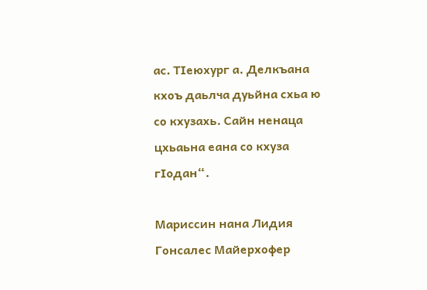ас. ТIеюхург а. Делкъана кхоъ даьлча дуьйна схьа ю со кхузахь. Сайн ненаца цхьаьна еана со кхуза гIодан“.

Мариссин нана Лидия Гонсалес Майерхофер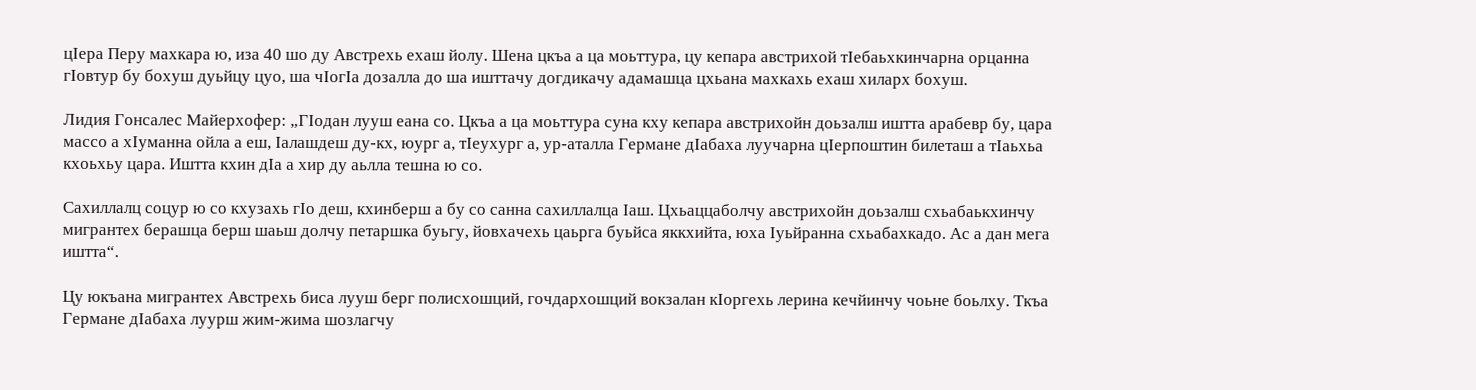цIера Перу махкара ю, иза 40 шо ду Австрехь ехаш йолу. Шена цкъа а ца моьттура, цу кепара австрихой тIебаьхкинчарна орцанна гIовтур бу бохуш дуьйцу цуо, ша чIогIа дозалла до ша ишттачу догдикачу адамашца цхьана махкахь ехаш хиларх бохуш.

Лидия Гонсалес Майерхофер: „ГIодан лууш еана со. Цкъа а ца моьттура суна кху кепара австрихойн доьзалш иштта арабевр бу, цара массо а хIуманна ойла а еш, Iалашдеш ду-кх, юург а, тIеухург а, ур-аталла Германе дIабаха луучарна цIерпоштин билеташ а тIаьхьа кхоьхьу цара. Иштта кхин дIа а хир ду аьлла тешна ю со.

Сахиллалц соцур ю со кхузахь гIо деш, кхинберш а бу со санна сахиллалца Iаш. Цхьаццаболчу австрихойн доьзалш схьабаькхинчу мигрантех берашца берш шаьш долчу петаршка буьгу, йовхачехь цаьрга буьйса яккхийта, юха Iуьйранна схьабахкадо. Ас а дан мега иштта“.

Цу юкъана мигрантех Австрехь биса лууш берг полисхошций, гочдархошций вокзалан кIоргехь лерина кечйинчу чоьне боьлху. Ткъа Германе дIабаха луурш жим-жима шозлагчу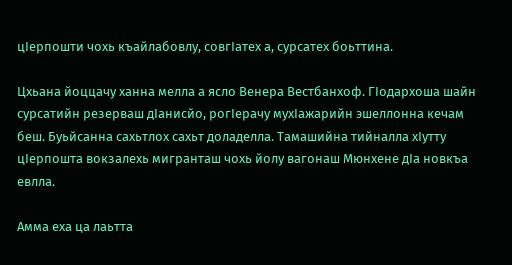цIерпошти чохь къайлабовлу, совгIатех а, сурсатех боьттина.

Цхьана йоццачу ханна мелла а ясло Венера Вестбанхоф. ГIодархоша шайн сурсатийн резерваш дIанисйо, рогIерачу мухIажарийн эшеллонна кечам беш. Буьйсанна сахьтлох сахьт доладелла. Тамашийна тийналла хIутту цIерпошта вокзалехь мигранташ чохь йолу вагонаш Мюнхене дIа новкъа евлла.

Амма еха ца лаьтта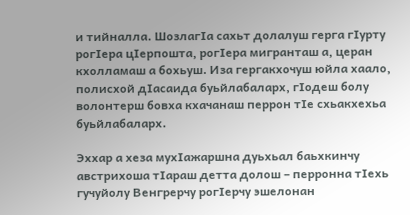и тийналла. ШозлагIа сахьт долалуш герга гIурту рогIера цIерпошта, рогIера мигранташ а, церан кхолламаш а бохьуш. Иза гергакхочуш юйла хаало, полисхой дIасаида буьйлабаларх, гIодеш болу волонтерш бовха кхачанаш перрон тIе схьакхехьа буьйлабаларх.

Эххар а хеза мухIажаршна дуьхьал баьхкинчу австрихоша тIараш детта долош – перронна тIехь гучуйолу Венгрерчу рогIерчу эшелонан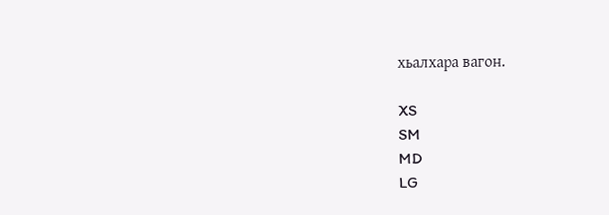хьалхара вагон.

XS
SM
MD
LG